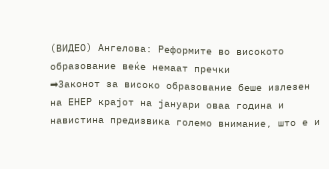(ВИДЕО) Ангелова: Реформите во високото образование веќе немаат пречки
➡Законот за високо образование беше излезен на ЕНЕР крајот на јануари оваа година и навистина предизвика големо внимание, што е и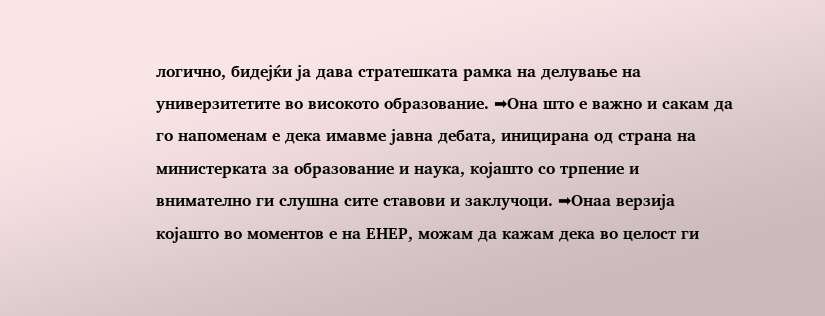логично, бидејќи ја дава стратешката рамка на делување на универзитетите во високото образование. ➡Она што е важно и сакам да го напоменам е дека имавме јавна дебата, иницирана од страна на министерката за образование и наука, којашто со трпение и внимателно ги слушна сите ставови и заклучоци. ➡Онаа верзија којашто во моментов е на ЕНЕР, можам да кажам дека во целост ги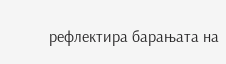рефлектира барањата на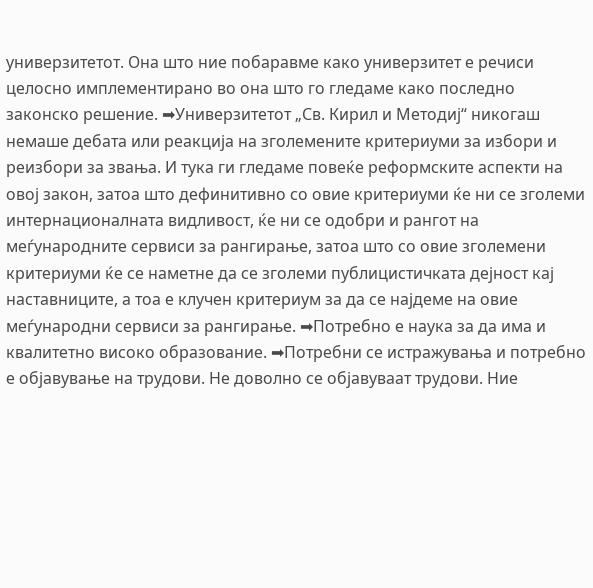универзитетот. Она што ние побаравме како универзитет е речиси целосно имплементирано во она што го гледаме како последно законско решение. ➡Универзитетот „Св. Кирил и Методиј“ никогаш немаше дебата или реакција на зголемените критериуми за избори и реизбори за звања. И тука ги гледаме повеќе реформските аспекти на овој закон, затоа што дефинитивно со овие критериуми ќе ни се зголеми интернационалната видливост, ќе ни се одобри и рангот на меѓународните сервиси за рангирање, затоа што со овие зголемени критериуми ќе се наметне да се зголеми публицистичката дејност кај наставниците, а тоа е клучен критериум за да се најдеме на овие меѓународни сервиси за рангирање. ➡Потребно е наука за да има и квалитетно високо образование. ➡Потребни се истражувања и потребно е објавување на трудови. Не доволно се објавуваат трудови. Ние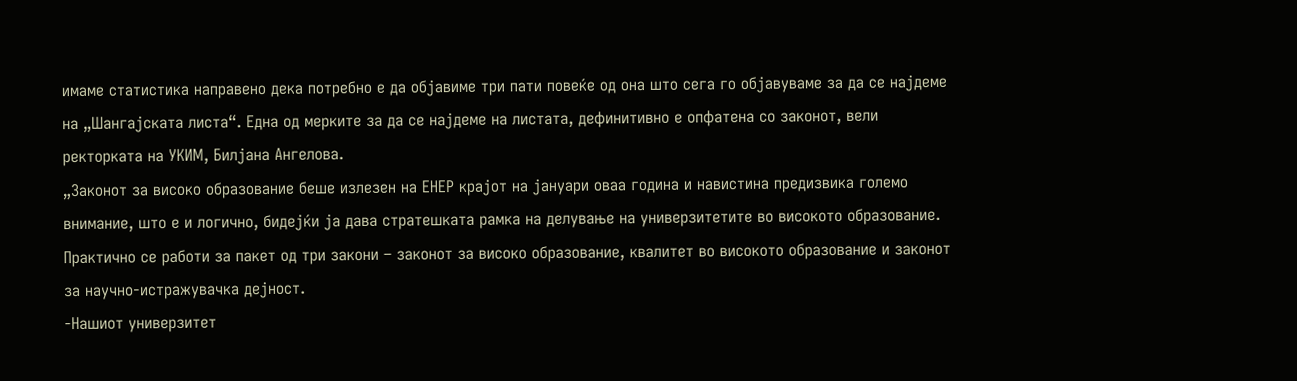имаме статистика направено дека потребно е да објавиме три пати повеќе од она што сега го објавуваме за да се најдеме на „Шангајската листа“. Една од мерките за да се најдеме на листата, дефинитивно е опфатена со законот, вели ректорката на УКИМ, Билјана Ангелова.
„Законот за високо образование беше излезен на ЕНЕР крајот на јануари оваа година и навистина предизвика големо внимание, што е и логично, бидејќи ја дава стратешката рамка на делување на универзитетите во високото образование. Практично се работи за пакет од три закони – законот за високо образование, квалитет во високото образование и законот за научно-истражувачка дејност.
-Нашиот универзитет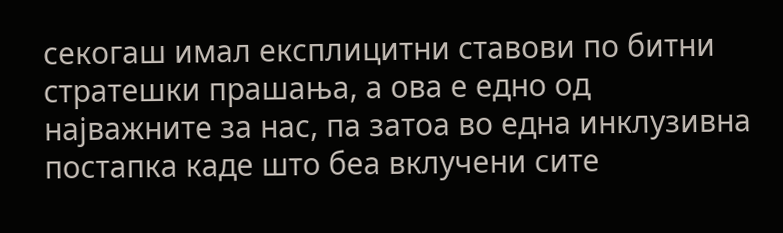секогаш имал експлицитни ставови по битни стратешки прашања, а ова е едно од најважните за нас, па затоа во една инклузивна постапка каде што беа вклучени сите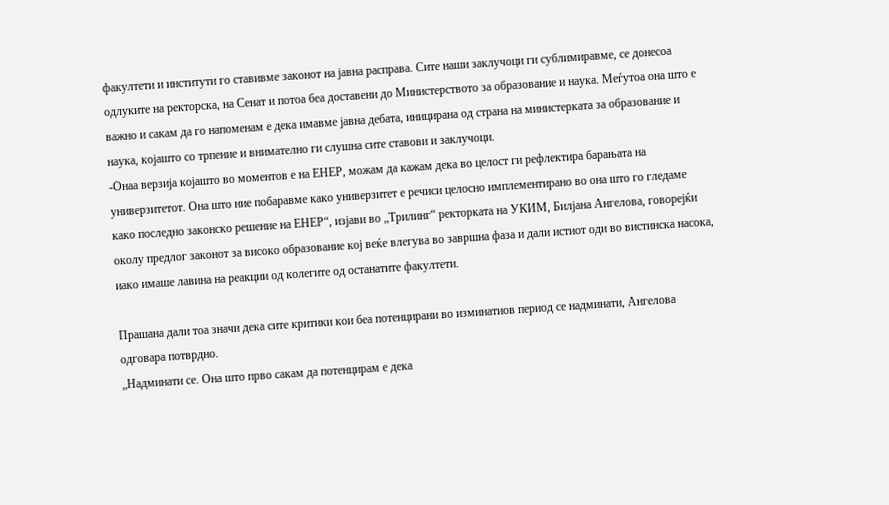факултети и институти го ставивме законот на јавна расправа. Сите наши заклучоци ги сублимиравме, се донесоа одлуките на ректорска, на Сенат и потоа беа доставени до Министерството за образование и наука. Меѓутоа она што е важно и сакам да го напоменам е дека имавме јавна дебата, иницирана од страна на министерката за образование и наука, којашто со трпение и внимателно ги слушна сите ставови и заклучоци.
-Онаа верзија којашто во моментов е на ЕНЕР, можам да кажам дека во целост ги рефлектира барањата на универзитетот. Она што ние побаравме како универзитет е речиси целосно имплементирано во она што го гледаме како последно законско решение на ЕНЕР“, изјави во „Трилинг“ ректорката на УКИМ, Билјана Ангелова, говорејќи околу предлог законот за високо образование кој веќе влегува во завршна фаза и дали истиот оди во вистинска насока, иако имаше лавина на реакции од колегите од останатите факултети.

Прашана дали тоа значи дека сите критики кои беа потенцирани во изминатиов период се надминати, Ангелова одговара потврдно.
„Надминати се. Она што прво сакам да потенцирам е дека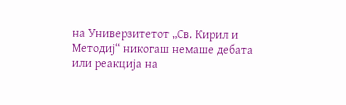на Универзитетот „Св. Кирил и Методиј“ никогаш немаше дебата или реакција на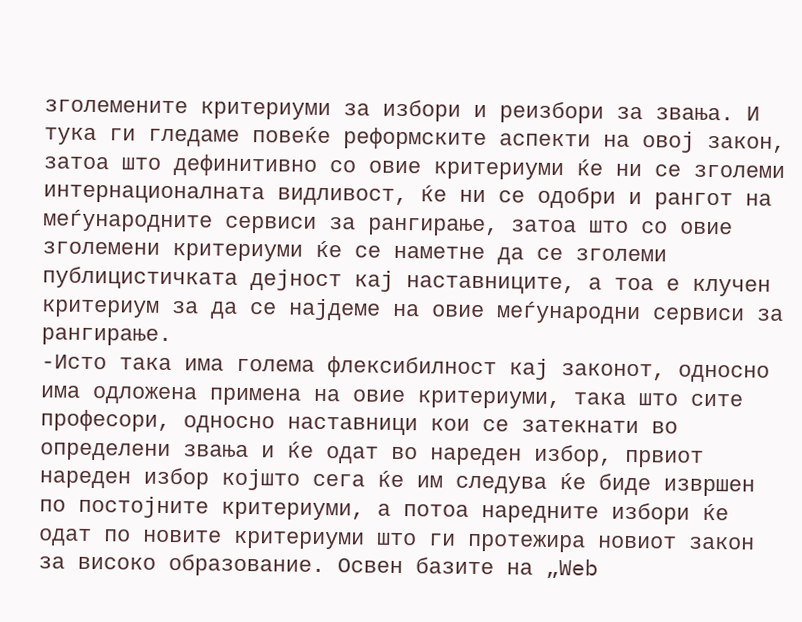зголемените критериуми за избори и реизбори за звања. И тука ги гледаме повеќе реформските аспекти на овој закон, затоа што дефинитивно со овие критериуми ќе ни се зголеми интернационалната видливост, ќе ни се одобри и рангот на меѓународните сервиси за рангирање, затоа што со овие зголемени критериуми ќе се наметне да се зголеми публицистичката дејност кај наставниците, а тоа е клучен критериум за да се најдеме на овие меѓународни сервиси за рангирање.
-Исто така има голема флексибилност кај законот, односно има одложена примена на овие критериуми, така што сите професори, односно наставници кои се затекнати во определени звања и ќе одат во нареден избор, првиот нареден избор којшто сега ќе им следува ќе биде извршен по постојните критериуми, а потоа наредните избори ќе одат по новите критериуми што ги протежира новиот закон за високо образование. Освен базите на „Web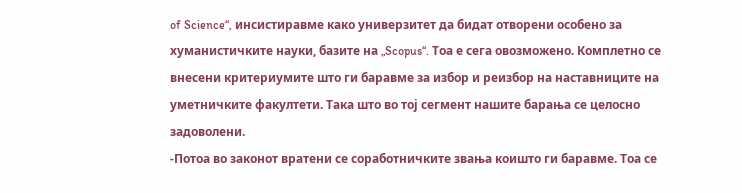of Science“, инсистиравме како универзитет да бидат отворени особено за хуманистичките науки, базите на „Scopus“. Тоа е сега овозможено. Комплетно се внесени критериумите што ги баравме за избор и реизбор на наставниците на уметничките факултети. Така што во тој сегмент нашите барања се целосно задоволени.
-Потоа во законот вратени се соработничките звања коишто ги баравме. Тоа се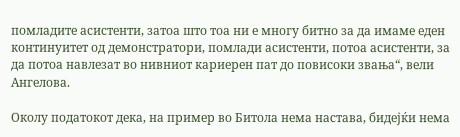помладите асистенти, затоа што тоа ни е многу битно за да имаме еден континуитет од демонстратори, помлади асистенти, потоа асистенти, за да потоа навлезат во нивниот кариерен пат до повисоки звања“, вели Ангелова.

Околу податокот дека, на пример во Битола нема настава, бидејќи нема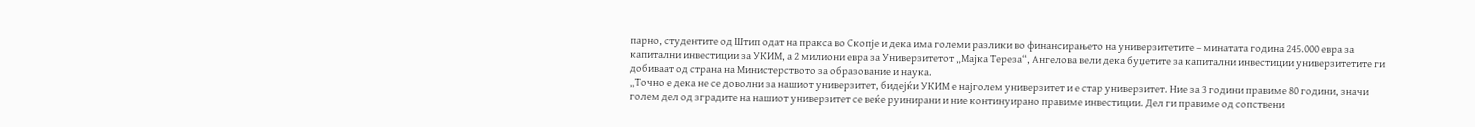парно, студентите од Штип одат на пракса во Скопје и дека има големи разлики во финансирањето на универзитетите – минатата година 245.000 евра за капитални инвестиции за УКИМ, а 2 милиони евра за Универзитетот „Мајка Тереза“, Ангелова вели дека буџетите за капитални инвестиции универзитетите ги добиваат од страна на Министерството за образование и наука.
„Точно е дека не се доволни за нашиот универзитет, бидејќи УКИМ е најголем универзитет и е стар универзитет. Ние за 3 години правиме 80 години, значи голем дел од зградите на нашиот универзитет се веќе руинирани и ние континуирано правиме инвестиции. Дел ги правиме од сопствени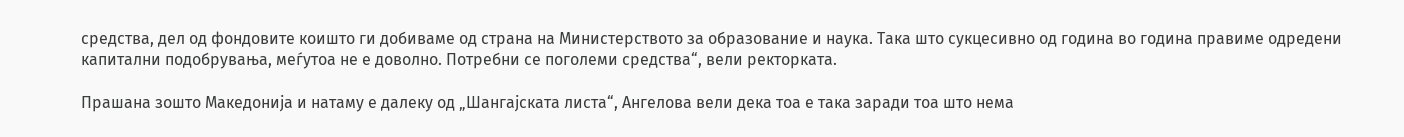средства, дел од фондовите коишто ги добиваме од страна на Министерството за образование и наука. Така што сукцесивно од година во година правиме одредени капитални подобрувања, меѓутоа не е доволно. Потребни се поголеми средства“, вели ректорката.

Прашана зошто Македонија и натаму е далеку од „Шангајската листа“, Ангелова вели дека тоа е така заради тоа што нема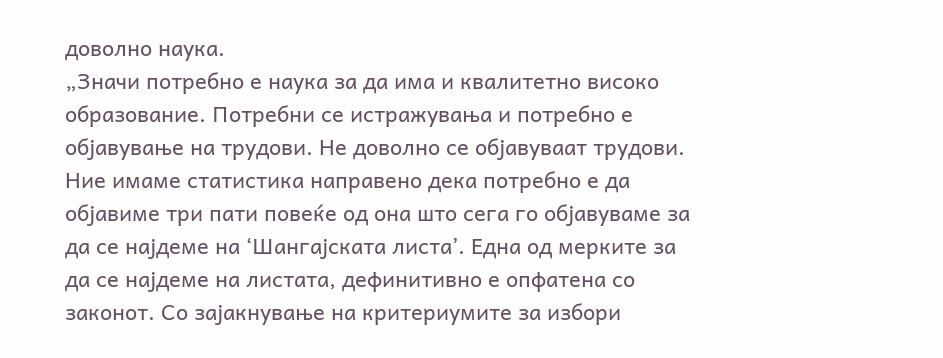доволно наука.
„Значи потребно е наука за да има и квалитетно високо образование. Потребни се истражувања и потребно е објавување на трудови. Не доволно се објавуваат трудови. Ние имаме статистика направено дека потребно е да објавиме три пати повеќе од она што сега го објавуваме за да се најдеме на ‘Шангајската листа’. Една од мерките за да се најдеме на листата, дефинитивно е опфатена со законот. Со зајакнување на критериумите за избори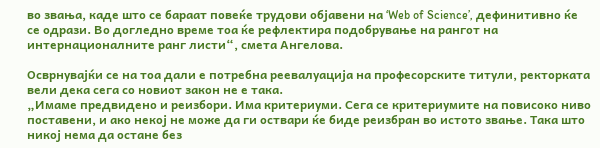во звања, каде што се бараат повеќе трудови објавени на ‘Web of Science’, дефинитивно ќе се одрази. Во догледно време тоа ќе рефлектира подобрување на рангот на интернационалните ранг листи“, смета Ангелова.

Осврнувајќи се на тоа дали е потребна реевалуација на професорските титули, ректорката вели дека сега со новиот закон не е така.
„Имаме предвидено и реизбори. Има критериуми. Сега се критериумите на повисоко ниво поставени, и ако некој не може да ги оствари ќе биде реизбран во истото звање. Така што никој нема да остане без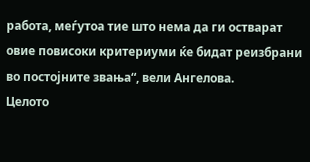работа, меѓутоа тие што нема да ги остварат овие повисоки критериуми ќе бидат реизбрани во постојните звања“, вели Ангелова.
Целото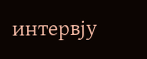интервју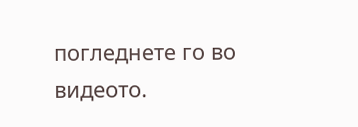погледнете го во видеото.